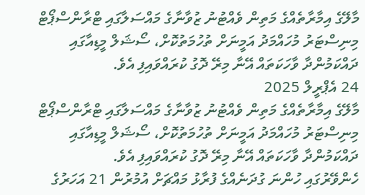މާލޭގެ އިމާރާތެއްގެ މަތިން ވެއްޓުނު ޒުވާނާގެ މައްސަލާގައި ޓްރާންސްޕޯޓް މިނިސްޓަރު މުހައްމަދު އަމީނަށް ތުހުމަތުކޮށް، ސޯޝަލް މީޑިއާގައި ދައްކަމުންދާ ވާހަކަތައް އޭނާ މިރޭ ދޮގު ކުރައްވައިފި އެވެ.
24 އެޕްރީލް 2025
މާލޭގެ އިމާރާތެއްގެ މަތިން ވެއްޓުނު ޒުވާނާގެ މައްސަލާގައި ޓްރާންސްޕޯޓް މިނިސްޓަރު މުހައްމަދު އަމީނަށް ތުހުމަތުކޮށް، ސޯޝަލް މީޑިއާގައި ދައްކަމުންދާ ވާހަކަތައް އޭނާ މިރޭ ދޮގު ކުރައްވައިފި އެވެ.
ހެންވޭރުގައި ހުންނަ ގުދަނެއްގެ ފުރާޅު މައްޗަށް އުމުރުން 21 އަހަރުގެ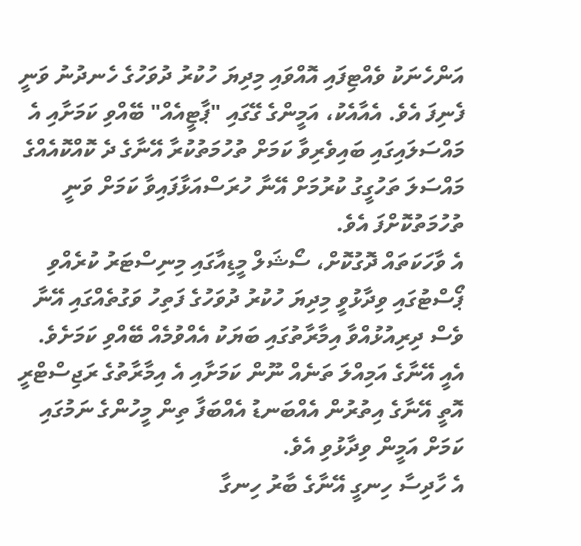އަންހެނަކު ވެއްޓިފައި އޮއްވައި މިދިޔަ ހުކުރު ދުވަހުގެ ހެނދުނު ވަނީ ފެނިފަ އެވެ. އެއާއެކު، އަމީންގެ ގޭގައި "ޕާޓީއެއް" ބޭއްވި ކަމަށާއި އެ މައްސަލައިގައި ބައިވެރިވާ ކަމަށް ތުހުމަތުކުރާ އޭނާގެ ދެ ކޮއްކޮއެއްގެ މައްސަލަ ތަހުގީގު ކުރުމަށް އޭނާ ހުރަސްއަޅާފައިވާ ކަމަށް ވަނީ ތުހުމަތުކޮށްފަ އެވެ.
އެ ވާހަކަތައް ދޮގުކޮށް، ސޯޝަލް މީޑިއާގައި މިނިސްޓަރު ކުރެއްވި ޕޯސްޓުގައި ވިދާޅުވީ މިދިޔަ ހުކުރު ދުވަހުގެ ފަތިހު ވަގުތެއްގައި އޭނާ ވެސް ދިރިއުޅުއްވާ އިމާރާތުގައި ބަޔަކު އެއްވުމެއް ބޭއްވި ކަމަށެވެ. އެއީ އޭނާގެ އަމިއްލަ ތަނެއް ނޫން ކަމަށާއި އެ އިމާރާތުގެ ރަޖިސްޓްރީ އޮތީ އޭނާގެ އިތުރުން އެއްބަނޑު އެއްބަފާ ތިން މީހުންގެ ނަމުގައި ކަމަށް އަމީން ވިދާޅުވި އެވެ.
އެ ހާދިސާ ހިނގީ އޭނާގެ ބާރު ހިނގާ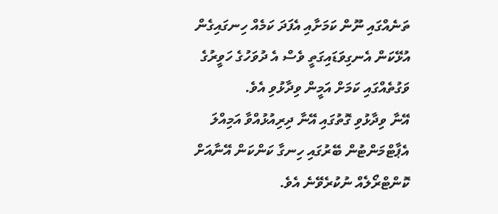ތަނެއްގައި ނޫން ކަމަށާއި އެފަދަ ކަމެއް ހިނގައިގެން އުޅޭކަން އެނގިވަޑައިގަތީ ވެސް އެ ދުވަހުގެ ހަވީރުގެ ވަގުތެއްގައި ކަމަށް އަމީން ވިދާޅުވި އެވެ.
އޭނާ ވިދާޅުވި ގޮތުގައި އޭނާ ދިރިއުޅުއްވާ އަމިއްލަ އެޕާޓްމަންޓުން ބޭރުގައި ހިނގާ ކަންކަން އޭނާއަށް ކޮންޓްރޯލެއް ނުކުރެވޭނެ އެވެ.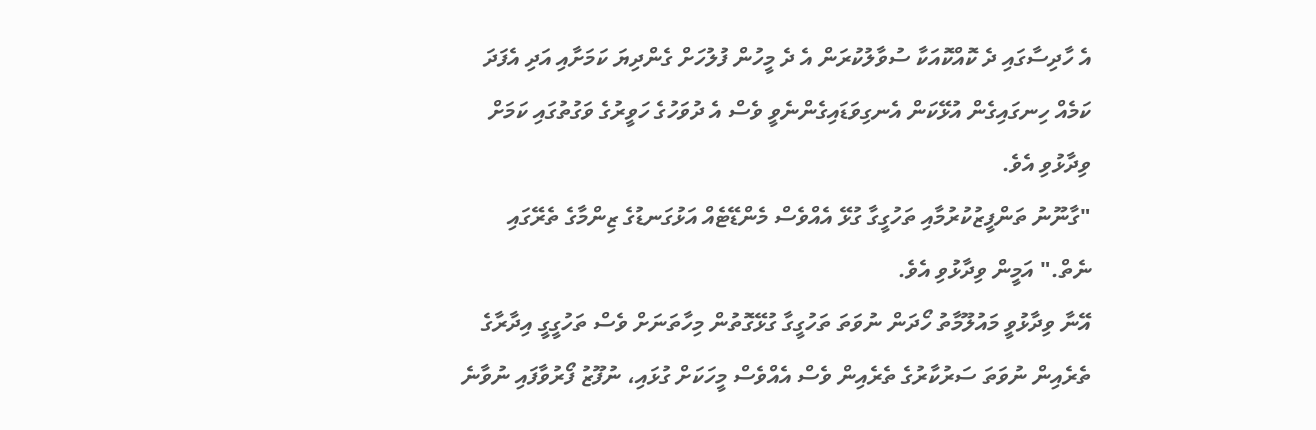އެ ހާދިސާގައި ދެ ކޮއްކޮއަކާ ސުވާލުކުރަން އެ ދެ މީހުން ފުލުހަށް ގެންދިޔަ ކަމަށާއި އަދި އެފަދަ ކަމެއް ހިނގައިގެން އުޅޭކަން އެނގިވަޑައިގެންނެވީ ވެސް އެ ދުވަހުގެ ހަވީރުގެ ވަގުތުގައި ކަމަށް ވިދާޅުވި އެވެ.
"ގާނޫނު ތަންފީޒުކުރުމާއި ތަހުގީގާ ގުޅޭ އެއްވެސް މެންޑޭޓެއް އަޅުގަނޑުގެ ޒިންމާގެ ތެރޭގައި ނެތް." އަމީން ވިދާޅުވި އެވެ.
އޭނާ ވިދާޅުވީ މައުލޫމާތު ހޯދަން ނުވަތަ ތަހުގީގާ ގުޅޭގޮތުން މިހާތަނަށް ވެސް ތަހުގީގީ އިދާރާގެ ތެރެއިން ނުވަތަ ސަރުކާރުގެ ތެރެއިން ވެސް އެއްވެސް މީހަކަށް ގުޅައި، ނުފޫޒު ފޯރުވާފައި ނުވާނެ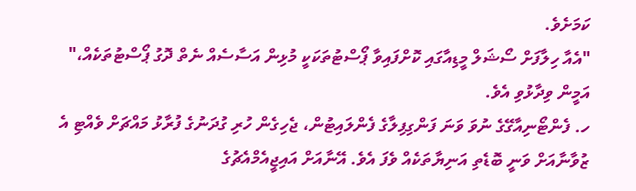ކަމަށެވެ.
"އެއާ ހިލާފަށް ސޯޝަލް މީޑިއާގައި ކޮށްފައިވާ ޕޯސްޓުތަކަކީ މުޅިން އަސާސެއް ނެތް ދޮގު ޕޯސްޓުތަކެއް،" އަމީން ވިދާޅުވި އެވެ.
ހ. ފެންޓޯނިއާގޭގެ ނުވަ ވަނަ ފަންގިފިލާގެ ފެންލައިޓުން، ޖެހިގެން ހުރި ގުދަނުގެ ފުރާޅު މައްޗަށް ވެއްޓި އެ ޒުވާނާއަށް ވަނީ ބޮޑެތި އަނިޔާތަކެއް ވެފަ އެވެ. އޭނާއަށް އައިޖީއެމްއެޗުގެ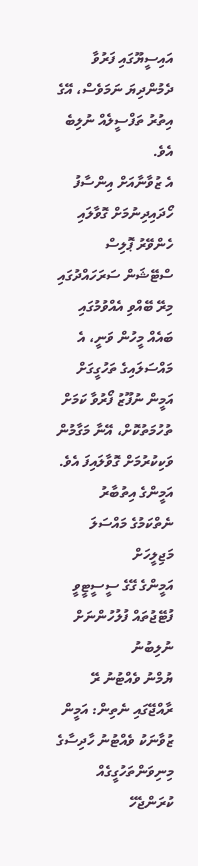އައިސީޔޫގައި ފަރުވާ ދެމުންދިޔަ ނަމަވެސް، އޭގެ އިތުރު ތަފްސީލެއް ނުލިބެ އެވެ.
އެ ޒުވާނާއަށް އިންސާފު ހޯދައިދިނުމަށް ގޮވާލައި ހެންވޭރު ޕޮލިސް ސްޓޭޝަން ސަރަހައްދުގައި މިރޭ ބޭއްވި އެއްވުމުގައި ބައެއް މީހުން ވަނީ، އެ މައްސަލައިގެ ތަހުގީގަށް އަމީން ނުފޫޒު ފޯރުވާ ކަމަށް ތުހުމަތުކޮށް، އޭނާ މަގާމުން ވަކިކުރުމަށް ގޮވާލައިފަ އެވެ.
އަމީންގެ އިތުބާރު ނެތްކަމުގެ މައްސަލަ މަޖިލީހަށް
އަމީންގެ ގޭގެ ސީސީޓީވީ ފުޓޭޖުތައް ފުލުހުންނަށް ނުލިބުނު
ޔުމްނު ވެއްޓުނު ރޭ ރާއްޖޭގައި ނެތިން: އަމީން
ޒުވާނަކު ވެއްޓުނު ހާދިސާގެ މިނިވަންތަހުގީގެއް ކުރަންޖެހޭ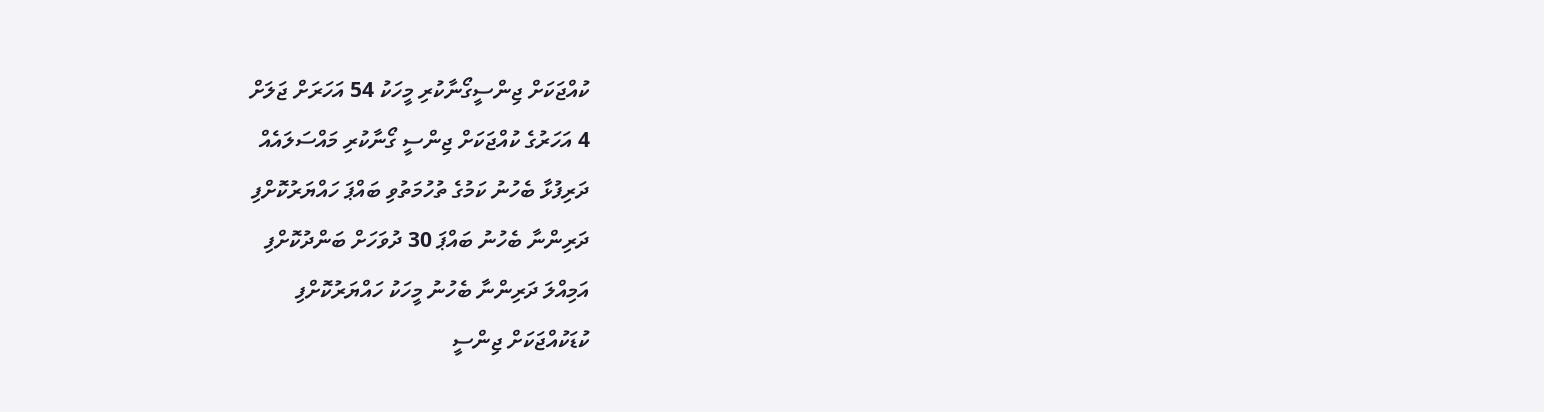ކުއްޖަކަށް ޖިންސީގޯނާކުރި މީހަކު 54 އަހަރަށް ޖަލަށް
4 އަހަރުގެ ކުއްޖަކަށް ޖިންސީ ގޯނާކުރި މައްސަލައެއް
ދަރިފުޅާ ބެހުނު ކަމުގެ ތުހުމަތުވި ބައްޕަ ހައްޔަރުކޮށްފި
ދަރިންނާ ބެހުނު ބައްޕަ 30 ދުވަހަށް ބަންދުކޮށްފި
އަމިއްލަ ދަރިންނާ ބެހުނު މީހަކު ހައްޔަރުކޮށްފި
ކުޑަކުއްޖަކަށް ޖިންސީ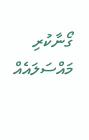ގޯނާކުރި މައްސަލައެއް